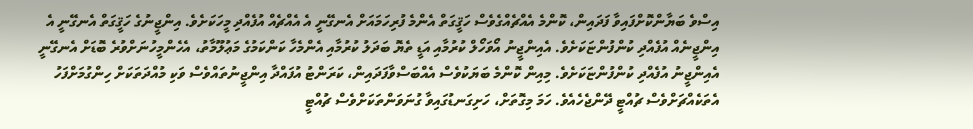އިސްވެ ބަޔާންކޮށްފައިވާ ފަދައިން، ކޮންމެ އެއްޗެއްގެވެސް ހަޤީގަތް އެންމެ ފުރިހަމައަށް އެނގޭނީ އެ އެއްޗެއް އުފެއްދި މީހަކަށެވެ. އިންޖީނުގެ ހަޤީގަތް އެނގޭނީ އެ އިންޖީނެއް އުފެއްދި ކުންފުންޏަކަށެވެ. އެއިންޖީނު އޯވަހޯލް ކުރުމާއި އަޑީ ތެޔޮ ބަދަލު ކުރުމާއި އެންމެހާ ކަންކަމުގެ މަޢުލޫމާތު، އެހެންމީހުނަށްވުރެ ބޮޑަށް އެނގޭނީ އެއިންޖީނު އުފެއްދި ކުންފުންޏަކަށެވެ. މިއިން ކޮންމެ ބަޔަކުވެސް އެއްބަސްވާފަދައިން، ކަރަންޓު އުފައްދާ އިންޖީނުތައްވެސް ވަކި މުއްދަތަކަށް ހިންގުމަށްފަހު އެތަކެއްޗަށްވެސް ޗުއްޓީ ދޭންޖެހެއެވެ. ހަމަ މިގޮތަށް، ހަށިގަނޑުގައިވާ ގުނަވަންތަކަށްވެސް ޗުއްޓީ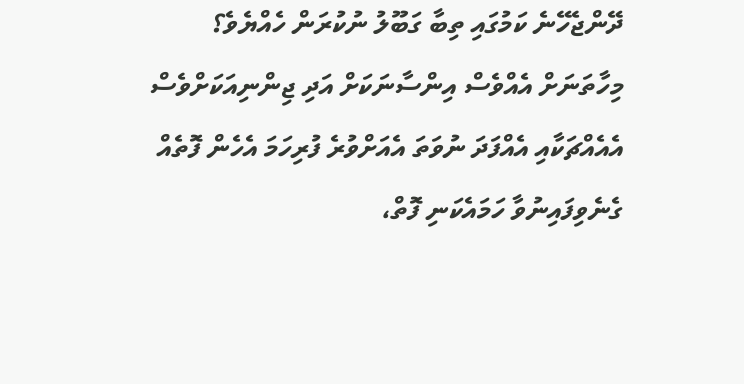ދޭންޖެހޭނެ ކަމުގައި ތިބާ ގަބޫލު ނުކުރަން ހެއްޔެވެ؟
މިހާތަނަށް އެއްވެސް އިންސާނަކަށް އަދި ޖިންނިއަކަށްވެސް އެއެއްޗަކާއި އެއްފަދަ ނުވަތަ އެއަށްވުރެ ފުރިހަމަ އެހެން ފޮތެއް ގެނެވިފައިނުވާ ހަމައެކަނި ފޮތް،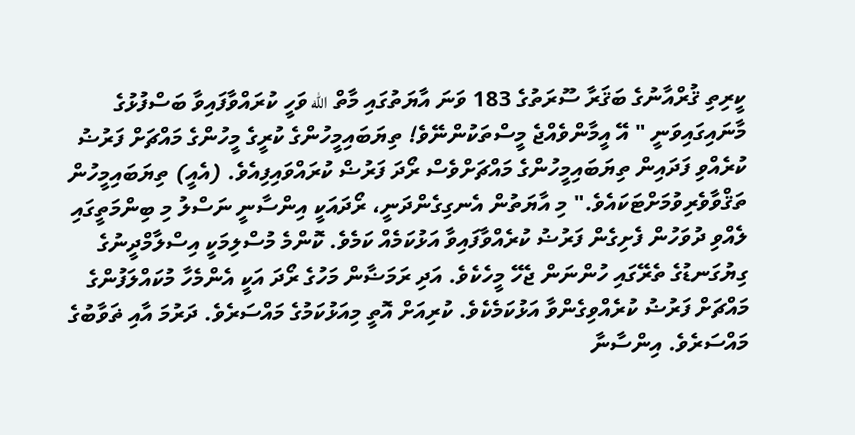ކީރިތި ޤުރްއާނުގެ ބަޤަރާ ސޫރަތުގެ 183 ވަނަ އާޔަތުގައި މާތް الله ވަހީ ކުރައްވާފައިވާ ބަސްފުޅުގެ މާނައިގައިވަނީ " އޭ އީމާންވެއްޖެ މީސްތަކުންނޭވެ! ތިޔަބައިމީހުންގެ ކުރީގެ މީހުންގެ މައްޗަށް ފަރުޟު ކުރެއްވި ފަދައިން ތިޔަބައިމީހުންގެ މައްޗަށްވެސް ރޯދަ ފަރުޟް ކުރައްވައިފިއެވެ. (އެއީ) ތިޔަބައިމީހުން ތަޤްވާވެރިވުމަށްޓަކައެވެ." މި އާޔަތުން އެނގިގެންދަނީ، ރޯދައަކީ އިންސާނީ ނަސްލު މި ބިންމަތީގައި ލެއްވި ދުވަހުން ފެށިގެން ފަރުޟު ކުރެއްވާފައިވާ އަޅުކަމެއް ކަމެވެ. ކޮންމެ މުސްލިމަކީ އިސްލާމްދީނުގެ ގިޔުގަނޑުގެ ތެރޭގައި ހުންނަން ޖެހޭ މީހެކެވެ. އަދި ރަމަޟާން މަހުގެ ރޯދަ އަކީ އެންމެހާ މުކައްލަފުންގެ މައްޗަށް ފަރުޟު ކުރެއްވިގެންވާ އަޅުކަމެކެވެ. ކުރިއަށް އޮތީ މިއަޅުކަމުގެ މައްސަރެވެ. ދަރުމަ އާއި ޡަވާބުގެ މައްސަރެވެ. އިންސާނާ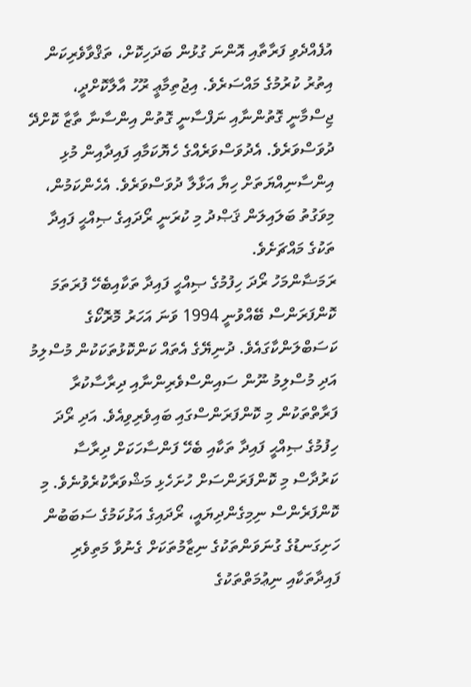އުފެއްދެވި ފަރާތާއި އޮންނަ ގުޅުން ބަދަހިކޮށް، ތަޤްވާވެރިކަން އިތުރު ކުރުމުގެ މައްސަރެވެ. އިޖުތިމާޢީ ރޫހު އާލާކޮށްދީ، ޖިސްމާނީ ގޮތުންނާއި ނަފްސާނީ ގޮތުން އިންސާނާ ތާޒާ ކޮށްދޭ ދުވަސްވަރެވެ. އެދުވަސްވަރެއްގެ ހެޔޮކަމާއި ފައިދާއިން މުޅި އިންސާނިއްޔަތަށް ހިޔާ އަޅާލާ ދުވަސްވަރެވެ. އެހެންކަމުން، މިވަގުތު ބަލައިލަން ޤަޞްދު މި ކުރަނީ ރޯދައިގެ ޞިއްޙީ ފައިދާ ތަކުގެ މައްޗަށެވެ.
ރަމަޟާންމަހު ރޯދަ ހިފުމުގެ ޞިއްޙީ ފައިދާ ތަކާއިބެހޭ ފުރަތަމަ ކޮންފަރަންސް ބޭއްވުނީ 1994 ވަނަ އަހަރު މޮރޮކޯގެ ކަސަބްލަންކާގައެވެ. ދުނިޔޭގެ އެތައް ކަންކޮޅުތަކަކުން މުސްލިމު އަދި މުސްލިމު ނޫން ސައިންސްވެރިންނާއި ދިރާސާކުރާ ފަރާތްތަކުން މި ކޮންފަރަންސްގައި ބައިވެރިވިއެވެ. އަދި ރޯދަ ހިފުމުގެ ޞިއްޙީ ފައިދާ ތަކާއި ބެހޭ ފަންސާހަކަށް ދިރާސާ ކަރުދާސް މި ކޮންފަރަންސަށް ހުށަހެޅި މަޝްވަރާކުރެވުނެވެ. މި ކޮންފަރެންސް ނިމިގެންދިޔައީ، ރޯދައިގެ އަޅުކަމުގެ ސަބަބުން ހަށިގަނޑުގެ ގުނަވަންތަކުގެ ނިޒާމުތަކަށް ގެނުވާ މަތިވެރި ފައިދާތަކާއި ނިޢުމަތްތަކުގެ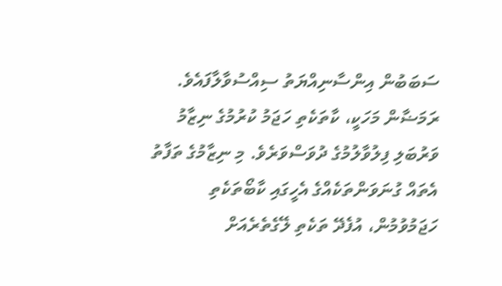ސަބަބުން އިންސާނިއްޔަތު ސިއްސުވާލާފައެވެ.
ރަމަޟާން މަހަކީ، ކާތަކެތި ހަޖަމު ކުރުމުގެ ނިޒާމު ވަރުބަލި ފިލުވާލުމުގެ ދުވަސްވަރެވެ. މި ނިޒާމުގެ ތަފާތު އެތައް ގުނަވަންތަކެއްގެ އެހީގައި ކާބޯތަކެތި ހަޖަމުވުމުން، އުފެދޭ ތަކެތި ލޭގެތެރެއަށް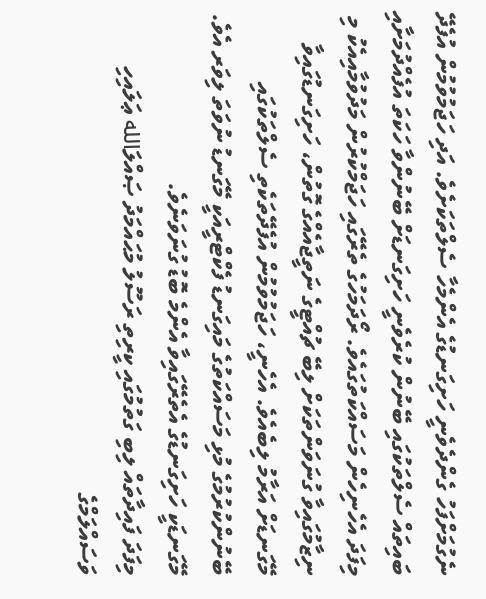ނެގުމަށްފަހު ގެންދެވެނީ ހަށިގަނޑުގެ އެންމެހާ ސެލްތަކަށެވެ. އަދި ހަޖަމުވުމުން އުފެދޭ ބައިތައް ސެލްތަކުގައި ބޭނުން ކުރެވެނީ ހަށިގަނޑަށް ބޭނުންވާ ހަކަތަ އުފެއްދުމަށާއި މިފަދަ އެހެނިހެން މަސައްކަތުގައެވެ. ރޯދަމަހުގެ ތެރޭގައި ހަޖަމްކުރުން މަދުވުމާއިއެކު މި ނިޒާމުގައިވާ ގުނަވަންތަކަށް ލިބޭ ޗުއްޓީގެ ނަތީޖާއެއްގެ ގޮތުން، ހަށިގަނޑުގައިވާ މޭގަނޑަށް އަރާމު ލިބެއެވެ. އެހެނީ، ހަޖަމުވުމުން އުފެދޭތަކެތި ސެލްތަކުގައި ބޭނުންކުރުމުގެ މުޅި މަސައްކަތުގެ މައިގަނޑު ފެކްޓްރީއަކީ މޭގަނޑު ނުވަތަ ލިވަރ އެވެ. މޭގަނޑަކީ ހަށިގަނޑުގެ އެތެރޭގައިވާ އެންމެ ބޮޑު ގުނަވަނެވެ.
މިފަދަ ފައިދާތައް ލިބި ގަތުމުގައި ކީރިތި ރަސޫލު މުޙައްމަދު ޞައްލަالله ޢަލައިހި ވަސައްލަމްގެ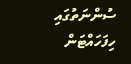ސުންނަތުގައި ހިފަހައްޓަން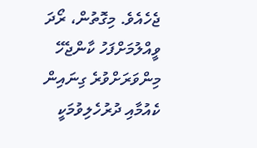ޖެހެއެވެ. މިގޮތުން، ރޯދަ ވީއްލުމަށްފަހު ކާންޖެހޭ މިންވަރަށްވުރެ ގިނައިން ކެއުމާއި ދުރުހެލިވުމަކީ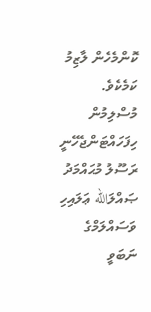ކޮންމެހެން ލާޒިމު ކަމެކެވެ. މުސްލިމުން ހިފަހައްޓަންޖެހޭނީ ރަސޫލު މުޙައްމަދު ޞައްލަالله ޢަލައިހި ވަސައްލަމްގެ ނަބަވީ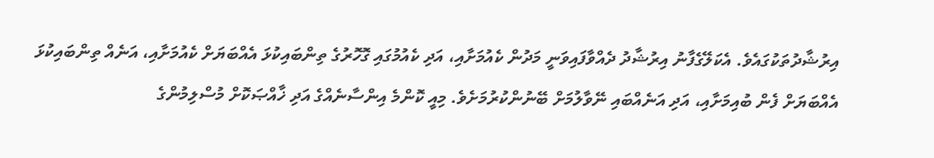އިރުޝާދުތަކުގައެވެ. އެކަލޭގެފާނު އިރުޝާދު ދެއްވާފައިވަނީ މަދުން ކެއުމަށާއި، އަދި ކެއުމުގައި ގޮހޮރުގެ ތިންބައިކުޅަ އެއްބަޔަށް ކެއުމަށާއި، އަނެއް ތިންބައިކުޅަ އެއްބަޔަށް ފެން ބުއިމަށާއި، އަދި އަނެއްބައި ނޭވާލުމަށް ބޭނުންކުރުމަށެވެ. މިއީ ކޮންމެ އިންސާނެއްގެ އަދި ޚާއްޞަކޮށް މުސްލިމުންގެ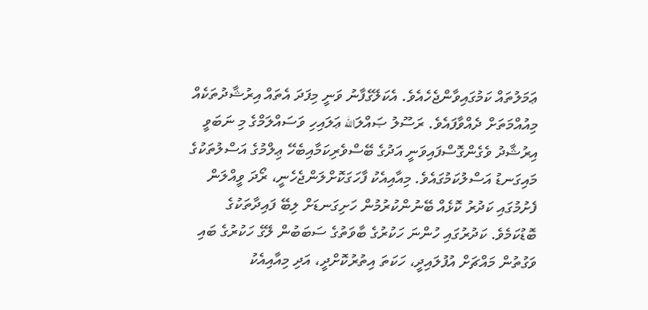ޢަމަލުތައް ކަމުގައިވާންޖެހެއެވެ. އެކަލޭގެފާނު ވަނީ މިފަދަ އެތައް އިރުޝާދުތަކެއް މިއުއްމަތަށް ދެއްވާފައެވެ. ރަސޫލު ޞައްލަالله ޢަލައިހި ވަސައްލަމްގެ މި ނަބަވީ އިރުޝާދު ވެގެންގޮސްފައިވަނީ އަދުގެ ބޭސްވެރިކަމާއިބެހޭ ޢިލްމުގެ އަސްލުތަކުގެ މައިގަނޑު އަސްލުކަމުގައެވެ. މިއާއިއެކު ފާހަގަކޮށްލަންޖެހެނީ، ރޯދަ ވީއްލަން ފެށުމުގައި ކަދުރު ކޮޅެއް ބޭނުންކުރުމުން ހަށިގަނޑަށް ލިބޭ ފައިދާތަކުގެ ބޮޑުކަމެވެ. ކަދުރުގައި ހުންނަ ހަކުރުގެ ބާވަތުގެ ސަބަބުން ލޭގެ ހަކުރުގެ ބައި ވަގުތުން މައްޗަށް އުފުލައިދީ، ހަކަތަ އިތުރުކޮށްދީ، އަދި މިއާއިއެކު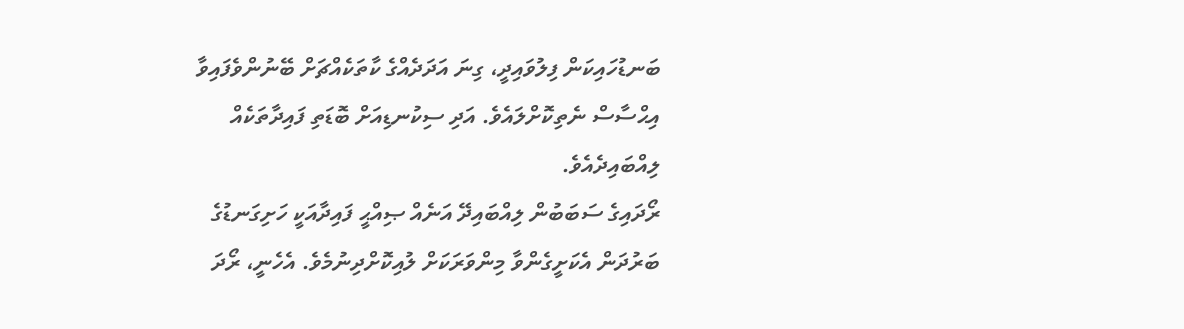ބަނޑުހައިކަން ފިލުވައިދީ، ގިނަ އަދަދެއްގެ ކާތަކެއްޗަށް ބޭނުންވެފައިވާ އިޙްސާސް ނެތިކޮށްލައެވެ. އަދި ސިކުނޑިއަށް ބޮޑަތި ފައިދާތަކެއް ލިއްބައިދެއެވެ.
ރޯދައިގެ ސަބަބުން ލިއްބައިދޭ އަނެއް ޞިއްޙީ ފައިދާއަކީ ހަށިގަނޑުގެ ބަރުދަން އެކަށީގެންވާ މިންވަރަކަށް ލުއިކޮށްދިނުމެވެ. އެހެނީ، ރޯދަ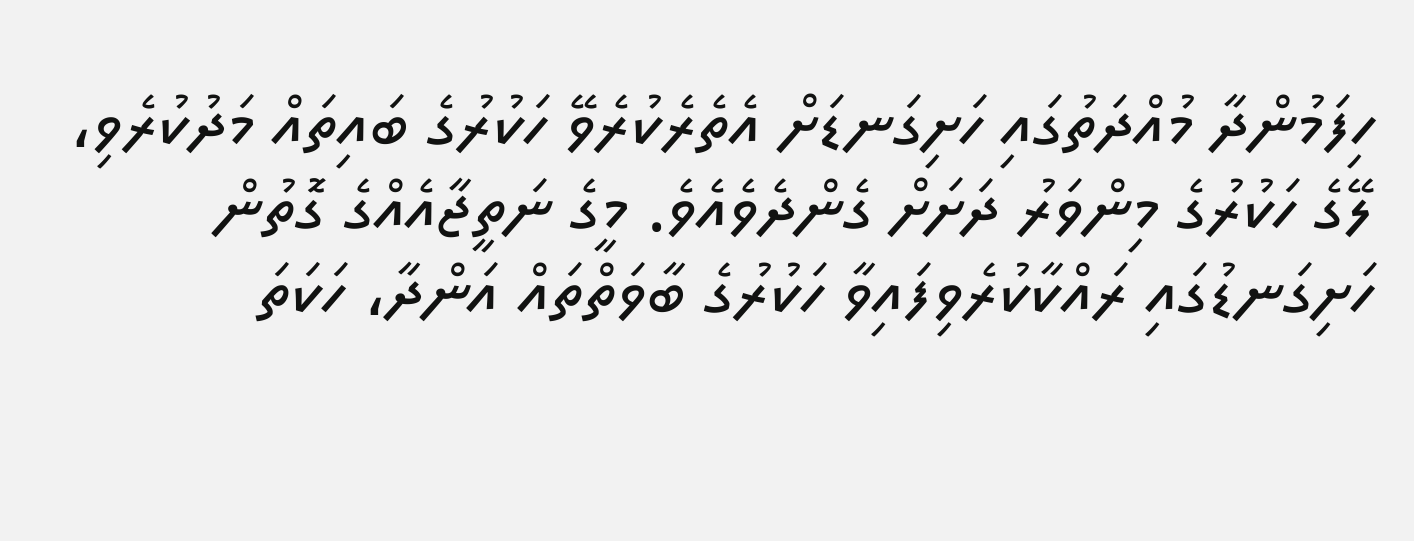ހިފަމުންދާ މުއްދަތުގައި ހަށިގަނޑަށް އެތެރެކުރެވޭ ހަކުރުގެ ބައިތައް މަދުކުރެވި، ލޭގެ ހަކުރުގެ މިންވަރު ދަށަށް ގެންދެވެއެވެ. މީގެ ނަތީޖާއެއްގެ ގޮތުން ހަށިގަނޑުގައި ރައްކާކުރެވިފައިވާ ހަކުރުގެ ބާވަތްތައް އަންދާ، ހަކަތަ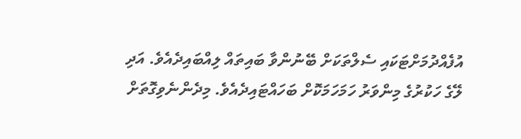އުފެއްދުމަށްޓަކައި ސެލްތަކަށް ބޭނުންވާ ބައިތައް ލިއްބައިދެއެވެ. އަދި ލޭގެ ހަކުރުގެ މިންވަރު ހަމަހަމަކޮށް ބަހައްޓައިދެއެވެ. މިދެންނެވިގޮތަށް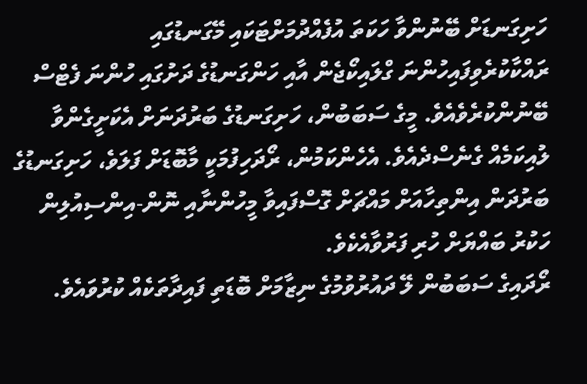ހަށިގަނޑަށް ބޭނުންވާ ހަކަތަ އުފެއްދުމަށްޓަކައި މޭގަނޑުގައި ރައްކާކުރެވިފައިހުންނަ ގްލައިކޯޖެން އާއި ހަންގަނޑުގެ ދަށުގައި ހުންނަ ފެޓްސް ބޭނުންކުރެވެއެވެ. މީގެ ސަބަބުން، ހަށިގަނޑުގެ ބަރުދަނަށް އެކަށީގެންވާ ލުއިކަމެއް ގެނެސްދެއެވެ. އެހެންކަމުން، ރޯދަހިފުމަކީ މާބޮޑަށް ފަލަވެ، ހަށިގަނޑުގެ ބަރުދަން އިންތިހާއަށް މައްޗަށް ގޮސްފައިވާ މީހުންނާއި ނޮން-އިންސިއުލިން ހަކުރު ބައްޔަށް ހުރި ފަރުވާއެކެވެ.
ރޯދައިގެ ސަބަބުން ލޭ ދައުރުވުމުގެ ނިޒާމަށް ބޮޑަތި ފައިދާތަކެއް ކުރުވައެވެ.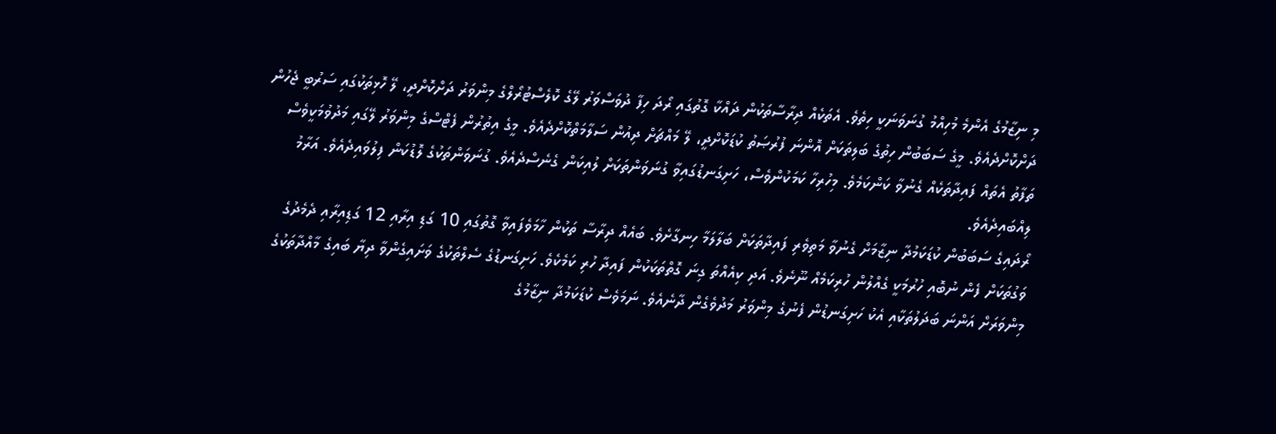މި ނިޒާމުގެ އެންމެ މުހިއްމު ގުނަވަނަކީ ހިތެވެ. އެތަކެއް ދިރާސާތަކުން ދައްކާ ގޮތުގައި ރޯދަ ހިފާ ދުވަސްވަރު ލޭގެ ކޮލެސްޓުރޯލްގެ މިންވަރު ދަށްކޮށްދީ، ލޭ ހޮޅިތަކުގައި ސަރުބީ ޖެހުން ދަށްކޮށްދެއެވެ. މީގެ ސަބަބުން ހިތުގެ ބަލިތަކަށް އޮންނަ ފުރުޞަތު ކުޑަކޮށްދީ، ލޭ މައްޗަށް ދިއުން ސަލާމަތްކޮށްދެއެވެ. މީގެ އިތުރުން ފެޓްސްގެ މިންވަރު ލޭގައި މަދުވުމަކީވެސް ތަފާތު އެތައް ފައިދާތަކެއް ގެނުވާ ކަންކަމެވެ. މިހުރިހާ ކަމަކުންވެސް، ހަށިގަނޑުގައިވާ ގުނަވަންތަކަށް ލުއިކަން ގެނެސްދެއެވެ. ގުނަވަންތަކުގެ ލޮޑުކަން ފިލުވައިދެއެވެ. އަރާމު ލިއްބައިދެއެވެ.
ރޯދައިގެ ސަބަބުން ކުޑަކަމުދާ ނިޒާމަށް ގެނުވާ މަތިވެރި ފައިދާތަކަށް ބަލާލަމާ ހިނގާށެވެ. ބައެއް ދިރާސާ ތަކުން ހާމަވެފައިވާ ގޮތުގައި 10 ގަޑި އިރާއި 12 ގަޑިއިރާއި ދެމެދުގެ ވަގުތަކަށް ފެން ނުބޮއި ހުރުމަކީ ގެއްލުން ހުރިކަމެއް ނޫނެވެ. އަދި ކިއެއްތަ ގިނަ ގޮތްތަކަކުން ފައިދާ ހުރި ކަމެކެވެ. ހަށިގަނޑުގެ ސެލްތަކުގެ ވަށައިގެންވާ ދިޔާ ބައިގެ މާއްދާތަކުގެ މިންވަރަށް އަންނަ ބަދަލުތަކާއި އެކު ހަށިގަނޑުން ފެނުގެ މިންވަރު މަދުވެގެން ދާނެއެވެ. ނަމަވެސް ކުޑަކަމުދާ ނިޒާމުގެ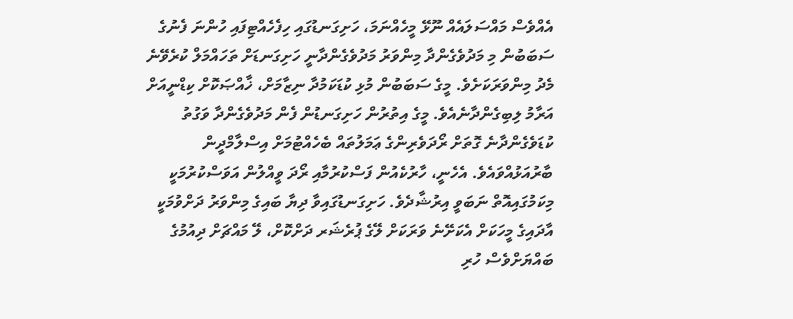އެއްވެސް މައްސަލައެއް ނޫޅޭ މީހެއްނަމަ، ހަށިގަނޑުގައި ހިފެހެއްޓިފައި ހުންނަ ފެނުގެ ސަބަބުން މި މަދުވެގެންދާ މިންވަރު މަދުވެގެންދާނީ ހަށިގަނޑަށް ތަހައްމަލް ކުރެވޭނެ މެދު މިންވަރަކަށެވެ. މީގެ ސަބަބުން މުޅި ކުޑަކަމުދާ ނިޒާމަށް، ޚާއްޞަކޮށް ކިޑްނީއަށް އަރާމު ލިބިގެންދާނެއެވެ. މީގެ އިތުރުން ހަށިގަނޑުން ފެން މަދުވެގެންދާ ވަގުތު ކުޑަވެގެންދާނެ ގޮތަށް ރޯދަވެރިންގެ ޢަމަލުތައް ބެހެއްޓުމަށް އިސްލާމްދީން ބާރުއަޅުއްވައެވެ. އެހެނީ، ހާރުކެއުން ފަސްކުރުމާއި ރޯދަ ވީއްލުން އަވަސްކުރުމަކީ މިކަމުގައިއޮތް ނަބަވީ އިރުޝާދެވެ. ހަށިގަނޑުގައިވާ ދިޔާ ބައިގެ މިންވަރު ދަށްވުމަކީ އާދައިގެ މީހަކަށް އެކަށޭނެ ވަރަކަށް ލޭގެ ޕުރެޝަރ ދަށްކޮށް، ލޭ މައްޗަށް ދިއުމުގެ ބައްޔަށްވެސް ހުރި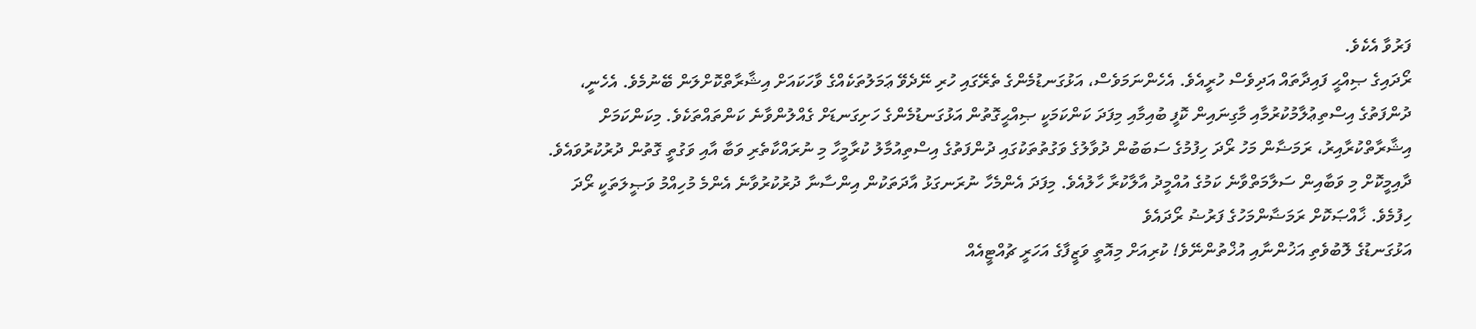ފަރުވާ އެކެވެ.
ރޯދައިގެ ޞިއްޙީ ފައިދާތައް އަދިވެސް ހުރީއެވެ. އެހެންނަމަވެސް، އަޅުގަނޑުމެންގެ ތެރޭގައި ހުރި ނޭދެވޭ ޢަމަލުތަކެއްގެ ވާހަކައަށް އިޝާރާތްކޮށްލަން ބޭނުމެވެ. އެހެނީ، ދުންފަތުގެ އިސްތިޢުލާމުކުރުމާއި މާގިނައިން ކޮފީ ބުއިމާއި މިފަދަ ކަންކަމަކީ ޞިއްޙީގޮތުން އަޅުގަނޑުމެންގެ ހަށިގަނޑަށް ގެއްލުންވާނެ ކަންތައްތަކެވެ. މިކަންކަމަށް އިޝާރާތްކުރާއިރު، ރަމަޟާން މަހު ރޯދަ ހިފުމުގެ ސަބަބުން ދުވާލުގެ ވަގުތުތަކުގައި ދުންފަތުގެ އިސްތިއުމާލު ކުރާމީހާ މި ނުރައްކާތެރި ވަބާ އާއި ވަގުތީ ގޮތުން ދުރުކުރުވައެވެ. ދާއިމީކޮށް މި ވަބާއިން ސަލާމަތްވާނެ ކަމުގެ އުއްމީދު އާލާކުރާ ހާލުއެވެ. މިފަދަ އެންމެހާ ނުރަނގަޅު އާދަތަކުން އިންސާނާ ދުރުކުރުވާނެ އެންމެ މުހިއްމު ވަޞީލަތަކީ ރޯދަ ހިފުމެވެ. ޚާއްޞަކޮށް ރަމަޟާންމަހުގެ ފަރުޟު ރޯދައެވެ
އަޅުގަނޑުގެ ލޮބުވެތި އަޚުންނާއި އުޚްތުންނޭވެ! ކުރިއަށް މިއޮތީ ވަޒީފާގެ އަހަރީ ޗުއްޓީއެއް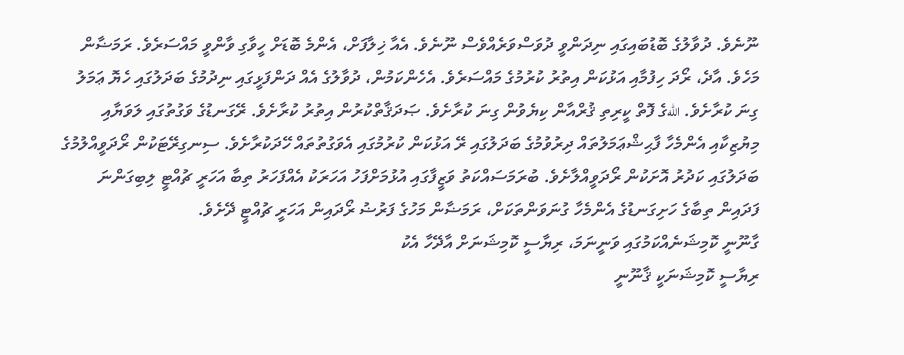ނޫނެވެ. ދުވާލުގެ ބޮޑުބައިގައި ނިދަންވީ ދުވަސްވަރެއްވެސް ނޫނެވެ. އެއާ ޚިލާފަށް، އެންމެ ބޮޑަށް ހީވާގި ވާންވީ މައްސަރެވެ. ރަމަޟާން މަހެވެ. އާދެ، ރޯދަ ހިފުމާއި އަޅުކަން އިތުރު ކުރުމުގެ މައްސަރެވެ. އެހެންކަމުން، ދުވާލުގެ އެއް ދަންފަޅީގައި ނިދުމުގެ ބަދަލުގައި ހެޔޮ ޢަމަލު ގިނަ ކުރާށެވެ. اللهގެ ފޮތް ކީރިތި ޤުރްއާން ކިޔެވުން ގިނަ ކުރާށެވެ. ޞަދަޤާތްކުރުން އިތުރު ކުރާށެވެ. ރޭގަނޑުގެ ވަގުތުގައި ލަވަޔާއި މިޔުޒިކާއި އެންމެހާ ފާޙިޝްޢަމަލުތައް ދިރުވުމުގެ ބަދަލުގައި ރޭ އަޅުކަން ކުރުމުގައި އެވަގުތުތައް ހޭދަކުރާށެވެ. ސިނގިރޭޓަކުން ރޯދަވީއްލުމުގެ ބަދަލުގައި ކަދުރު އޮށަކުން ރޯދަވީއްލާށެވެ. ބުރަމަސައްކަތު ވަޒީފާގައި އުޅުމަށްފަހު އަހަރަކު އެއްފަހަރު ތިބާ އަހަރީ ޗުއްޓީ ލިބިގަންނަ ފަދައިން ތިބާގެ ހަށިގަނޑުގެ އެންމެހާ ގުނަވަންތަކަށް، ރަމަޟާން މަހުގެ ފަރުޟު ރޯދައިން އަހަރީ ޗުއްޓީ ދޭށެވެ.
ގާނޫނީ ކޮމިޝަނެއްކަމުގައި ވަނީނަމަ، ރިޔާސީ ކޮމިޝަނަށް އާދޭހާ އެކު
ރިޔާސީ ކޮމިޝަނަކީ ޤާނޫނީ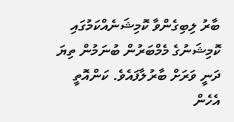ބާރު ލިބިގެންވާ ކޮމިޝަނެއްކަމުގައި ކޮމިޝަނުގެ މެމްބަރުން ބުނަމުން ތިޔަ ދަނީ ވަރަށް ބާރުލާފައެވެ. ކަންއޮތީ އެހެން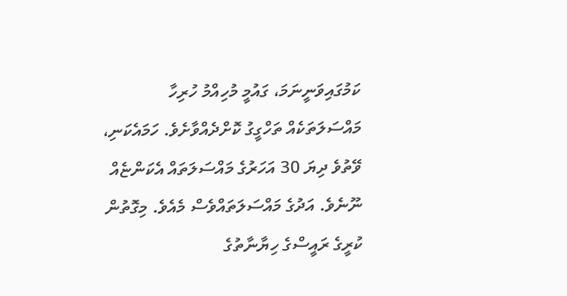ކަމުގައިވަނީނަމަ، ގައުމީ މުހިއްމު ހުރިހާ މައްސަލަތަކެއް ތަހްގީގު ކޮށްދެއްވާށެވެ. ހަމައެކަނި، ވޭތުވެ ދިޔަ 30 އަހަރުގެ މައްސަލަތައް އެކަންޏެއް ނޫނެވެ. އަދުގެ މައްސަލަތައްވެސް މެއެވެ. މިގޮތުން ކުރީގެ ރައީސްގެ ހިޔާނާތުގެ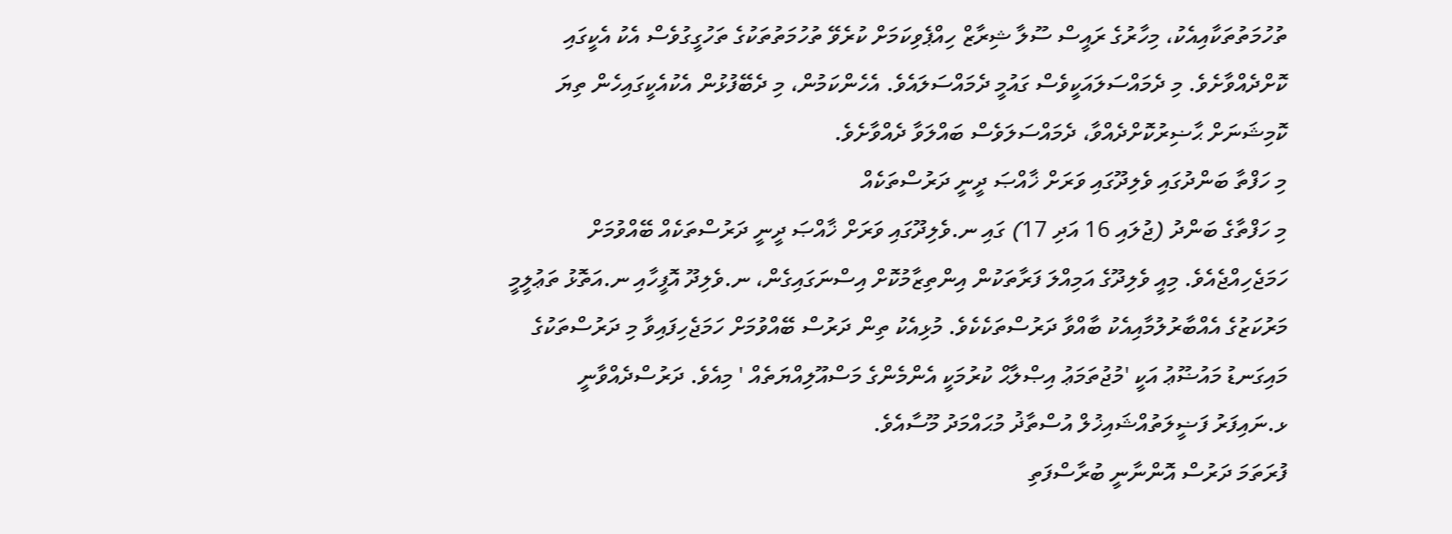ތުހުމަތުތަކާއިއެކު، މިހާރުގެ ރައީސް ސޫލާ ޝިރާޒް ހިއްޕެވިކަމަށް ކުރެވޭ ތުހުމަތުތަކުގެ ތަހުގީގުވެސް އެކު އެކީގައި ކޮށްދެއްވާށެވެ. މި ދެމައްސަލައަކީވެސް ގައުމީ ދެމައްސަލައެވެ. އެހެންކަމުން، މި ދެބޭފުޅުން އެކުއެކީގައިހެން ތިޔަ ކޮމިޝަނަށް ޙާޟިރުކޮށްދެއްވާ، ދެމައްސަލަވެސް ބައްލަވާ ދެއްވާށެވެ.
މި ހަފްތާ ބަންދުގައި ވެލިދޫގައި ވަރަށް ޚާއްޞަ ދީނީ ދަރުސްތަކެއް
މި ހަފްތާގެ ބަންދު (ޖުލައި 16 އަދި 17) ގައި ނ.ވެލިދޫގައި ވަރަށް ޚާއްޞަ ދީނީ ދަރުސްތަކެއް ބޭއްވުމަށް ހަމަޖެހިއްޖެއެވެ. މިއީ ވެލިދޫގެ އަމިއްލަ ފަރާތަކުން އިންތިޒާމުކޮށް އިސްނަގައިގެން، ނ.ވެލިދޫ އޮފީހާއި ނ.އަތޮޅު ތަޢުލީމީ މަރުކަޒުގެ އެއްބާރުލުމާއިއެކު ބާއްވާ ދަރުސްތަކެކެވެ. މުޅިއެކު ތިން ދަރުސް ބޭއްވުމަށް ހަމަޖެހިފައިވާ މި ދަރުސްތަކުގެ މައިގަނޑު މައުޟޫޢު އަކީ 'މުޖުތަމަޢު އިޞްލާޙް ކުރުމަކީ އެންމެންގެ މަސްއޫލިއްޔަތެއް ' މިއެވެ. ދަރުސްދެއްވާނީ ޅ.ނައިފަރު ފަޟީލަތުއްޝައިޚުލް އުސްތާޛު މުޙައްމަދު މޫސާއެވެ.
ފުރަތަމަ ދަރުސް އޮންނާނީ ބުރާސްފަތި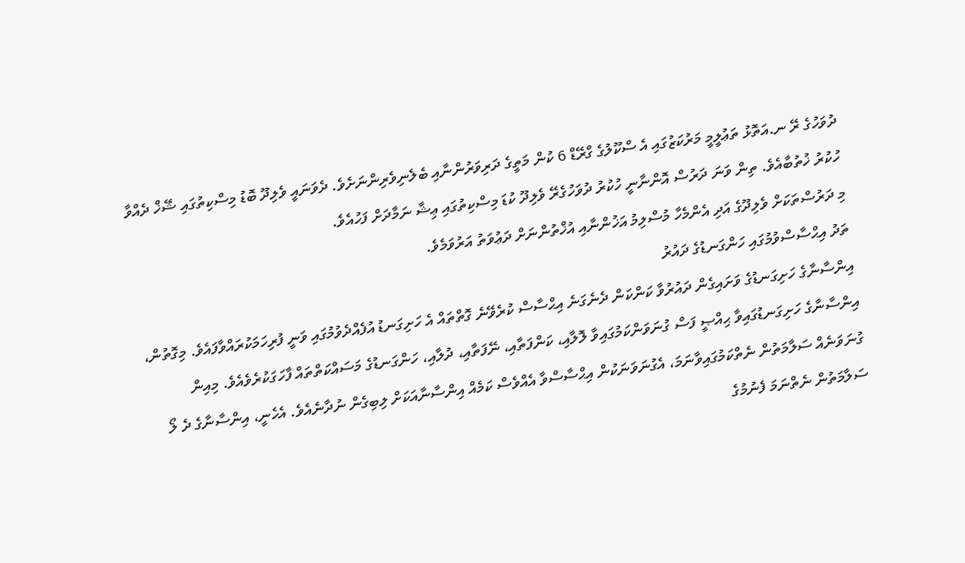ދުވަހުގެ ރޭ ނ.އަތޮޅު ތަޢުލީމީ މަރުކަޒުގައި އެ ސްކޫލުގެ ގްރޭޑް 6 ކުން މަތީގެ ދަރިވަރުންނާއި ބެލެނިވެރިންނަށެވެ. ދެވަނައީ ވެލިދޫ ބޮޑު މިސްކިތުގައި ޝޭޚް ދެއްވާ ހުކުރު ޚުތުބާއެވެ. ތިން ވަނަ ދަރުސް އޮންނާނީ ހުކުރު ދުވަހުގެރޭ ވެލިދޫ ކުޑަ މިސްކިތުގައި ޢިޝާ ނަމާދަށް ފަހުއެވެ.
މި ދަރުސްތަކަށް ވެލިދޫގެ އަދި އެންމެހާ މުސްލިމު އަޚުންނާއި އުޚްތުންނަށް ދަޢުވަތު އަރުވަމެވެ.
ތަދު އިޙްސާސްވުމުގައި ހަންގަނޑުގެ ދައުރު
އިންސާނާގެ ހަށިގަނޑުގެ ވަށައިގެން ދައުރުވާ ކަންކަން ދެނެގަނެ އިޙްސާސް ކުރެވޭނެ ގޮތްތައް އެ ހަށިގަނޑު އުފެއްދެވުމުގައި ވަނީ ފުރިހަމަކުރައްވާފައެވެ. މިގޮތުން، އިންސާނާގެ ހަށިގަނޑުގައިވާ ޙިއްޞީ ފަސް ގުނަވަންކަމުގައިވާ ލޮލާއި، ކަންފަތާއި، ނޭފަތާއި، ދުލާއި، ހަންގަނޑުގެ މަސައްކަތްތައް ފާހަގަކުރެވެއެވެ. މިއިން ގުނަވަނެއް ސަލާމަތުން ނެތްކަމުގައިވާނަމަ، އެގުނަވަނަކުން އިޙްސާސްވާ އެއްވެސް ކަމެއް އިންސާނާއަކަށް ލިބިގެން ނުދާނެއެވެ. އެހެނީ، އިންސާނާގެ ދެ ލޯ ސަލާމަތުން ނެތްނަމަ ފެނުމުގެ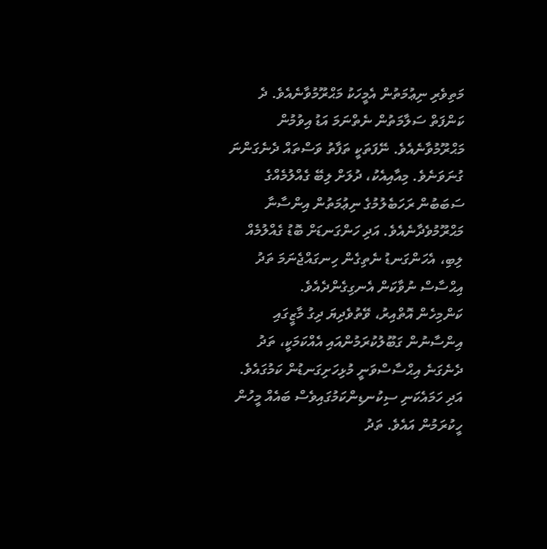މަތިވެރި ނިޢުމަތުން އެމީހަކު މަޙްރޫމުވާނެއެވެ. ދެ ކަންފަތް ސަލާމަތުން ނެތްނަމަ އަޑު އިވުމުން މަޙްރޫމުވާނެއެވެ. ނޭފަތަކީ ތަފާތު ވަސްތައް ދެނެގަންނަ ގުނަވަނެވެ. މިއާއިއެކު، ދުލަށް ލިބޭ ގެއްލުމެއްގެ ސަބަބުން ރަހަބެލުމުގެ ނިޢުމަތުން އިންސާނާ މަޙްރޫމުވެދާނެއެވެ. އަދި ހަންގަނޑަށް ބޮޑު ގެއްލުމެއް ލިބި، އެހަންގަނޑު ނެތިގެން ހިނގައްޖެނަމަ ތަދު އިޙްސާސް ނުވާކަން އެނގިގެންދެއެވެ.
ކަންމިހެން އޮތްއިރު، ވޭތުވެދިޔަ ދިގު މާޒީގައި އިންސާނުން ގަބޫލުކުރަމުންއައި އެއްކަމަކީ، ތަދު ދެނެގަނެ އިޙްސާސްވަނީ މުޅިހަށިގަނޑުން ކަމުގައެވެ. އަދި ހަމައެކަނި ސިކުނޑިންކަމުގައިވެސް ބައެއް މީހުން ހީކުރަމުން އައެވެ. ތަދު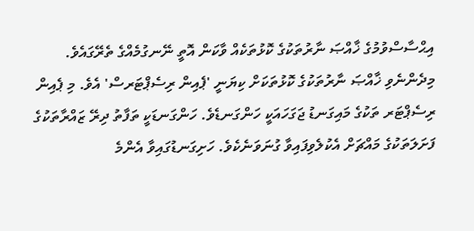އިޙްސާސްވުމުގެ ޚާއްޞަ ނާރުތަކުގެ ކޮޅުތަކެއް ވާކަން އޮތީ ނޭނގުމެއްގެ ތެރޭގައެވެ. މިދެންނެވި ޚާއްޞަ ނާރުތަކުގެ ކޮޅުތަކަށް ކިޔަނީ 'ޕެއިން ރިސެޕްޓަރސް' އެވެ. މި ޕެއިން ރިސެޕްޓަރ ތަކުގެ މައިގަނޑު ޖަގަހައަކީ ހަންގަނޑެވެ. ހަންގަނޑަކީ ތަފާތު ދިރޭ ޒައްރާތަކުގެ ފަށަލަތަކުގެ މައްޗަށް އެކުލެވިފައިވާ ގުނަވަނެކެވެ. ހަށިގަނޑުގައިވާ އެންމެ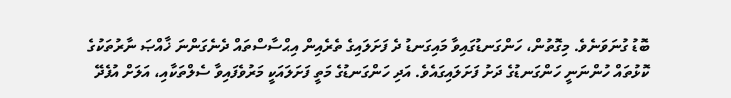ބޮޑު ގުނަވަނެވެ. މިގޮތުން، ހަންގަނޑުގައިވާ މައިގަނޑު ދެ ފަށަލައިގެ ތެރެއިން އިޙްސާސްތައް ދެނެގަންނަ ޚާއްޞަ ނާރުތަކުގެ ކޮޅުތައް ހުންނަނީ ހަންގަނޑުގެ ދަށު ފަށަލައިގައެވެ. އަދި ހަންގަނޑުގެ މަތީ ފަށަލައަކީ މަރުވެފައިވާ ސެލްތަކާއި، އަލަށް އުފެދޭ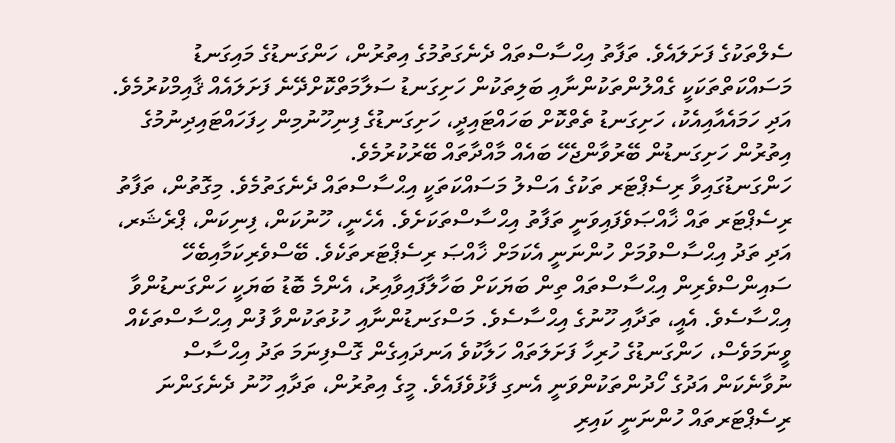ސެލްތަކުގެ ފަށަލައެވެ. ތަފާތު އިޙްސާސްތައް ދެނެގަތުމުގެ އިތުރުން، ހަންގަނޑުގެ މައިގަނޑު މަސައްކަތްތަކަކީ ގެއްލުންތަކުންނާއި ބަލިތަކުން ހަށިގަނޑު ސަލާމަތްކޮށްދޭނެ ފަށަލައެއް ޤާއިމްކުރުމެވެ. އަދި ހަމައެއާއިއެކު، ހަށިގަނޑު ތެތްކޮށް ބަހައްޓައިދީ، ހަށިގަނޑުގެ ފިނިހޫނުމިން ހިފަހައްޓައިދިނުމުގެ އިތުރުން ހަށިގަނޑުން ބޭރުވާންޖެހޭ ބައެއް މާއްދާތައް ބޭރުކުރުމެވެ.
ހަންގަނޑުގައިވާ ރިސެޕްޓަރ ތަކުގެ އަސްލު މަސައްކަތަކީ އިޙްސާސްތައް ދެނެގަތުމެވެ. މިގޮތުން، ތަފާތު ރިސެޕްޓަރ ތައް ޚާއްޞަވެފައިވަނީ ތަފާތު އިޙްސާސްތަކަށެވެ. އެހެނީ، ހޫނުކަން، ފިނިކަން، ޕްރެޝަރ، އަދި ތަދު އިޙްސާސްވުމަށް ހުންނަނީ އެކަމަށް ޚާއްޞަ ރިސެޕްޓަރތަކެވެ. ބޭސްވެރިކަމާއިބެހޭ ސައިންސްވެރިން އިޙްސާސްތައް ތިން ބަޔަކަށް ބަހާލާފައިވާއިރު، އެންމެ ބޮޑު ބަޔަކީ ހަންގަނޑުންވާ އިޙްސާސެވެ. އެއީ، ތަދާއި ހޫނުގެ އިޙްސާސެވެ. މަސްގަނޑުންނާއި ހުޅުތަކުންވާ ފުން އިޙްސާސްތަކެއް ވީނަމަވެސް، ހަންގަނޑުގެ ހުރިހާ ފަށަލަތައް ހަލާކުވެ އަނދައިގެން ގޮސްފިނަމަ ތަދު އިޙްސާސް ނުވާނެކަން އަދުގެ ހޯދުންތަކުންވަނީ އެނގި ފާޅުވެފައެވެ. މީގެ އިތުރުން، ތަދާއި ހޫނު ދެނެގަންނަ ރިސެޕްޓަރތައް ހުންނަނީ ކައިރި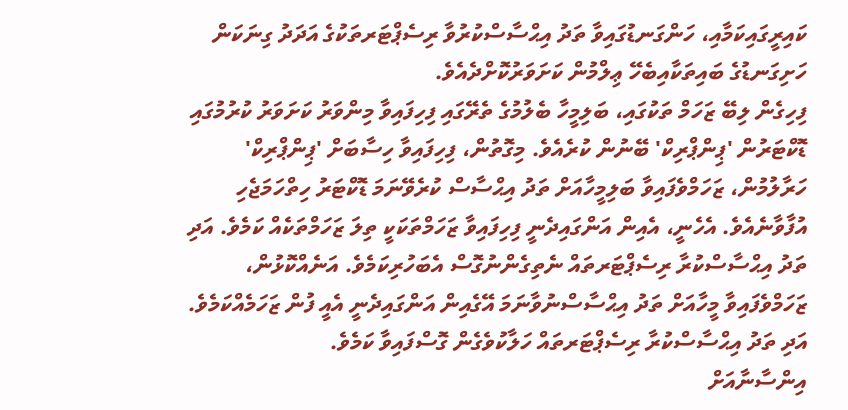ކައިރީގައިކަމާއި، ހަންގަނޑުގައިވާ ތަދު އިޙްސާސްކުރުވާ ރިސެޕްޓަރތަކުގެ އަދަދު ގިނަކަން ހަށިގަނޑުގެ ބައިތަކާއިބެހޭ ޢިލްމުން ކަށަވަރުކޮށްދެއެވެ.
ފިހިގެން ލިބޭ ޒަހަމް ތަކުގައި، ބަލިމީހާ ބެލުމުގެ ތެރޭގައި ފިހިފައިވާ މިންވަރު ކަށަވަރު ކުރުމުގައި ޑޮކްޓަރުން 'ޕިންޕްރިކް' ބޭނުން ކުރެއެވެ. މިގޮތުން، ފިހިފައިވާ ހިސާބަށް 'ޕިންޕްރިކް' ހަރާލުމުން، ޒަހަމްވެފައިވާ ބަލިމީހާއަށް ތަދު އިޙްސާސް ކުރެވޭނަމަ ޑޮކްޓަރު ހިތްހަމަޖެހި އުފާވާނެއެވެ. އެހެނީ، އެއިން އަންގައިދެނީ ފިހިފައިވާ ޒަހަމްތަކަކީ ތިލަ ޒަހަމްތަކެއް ކަމެވެ. އަދި ތަދު އިޙްސާސްކުރާ ރިސެޕްޓަރތައް ނެތިގެންނުގޮސް އެބަހުރިކަމެވެ. އަނެއްކޮޅުން، ޒަހަމްވެފައިވާ މީހާއަށް ތަދު އިޙްސާސްނުވާނަމަ އޭގެއިން އަންގައިދެނީ އެއީ ފުން ޒަހަމެއްކަމެވެ. އަދި ތަދު އިޙްސާސްކުރާ ރިސެޕްޓަރތައް ހަލާކުވެގެން ގޮސްފައިވާ ކަމެވެ.
އިންސާނާއަށް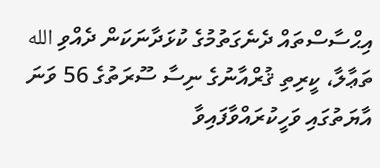އިޙްސާސްތައް ދެނެގަތުމުގެ ކުޅަދާނަކަން ދެއްވި الله ތަޢާލާ، ކީރިތި ޤުރްއާނުގެ ނިސާ ސޫރަތުގެ 56 ވަނަ އާޔަތުގައި ވަހީކުރައްވާފައިވާ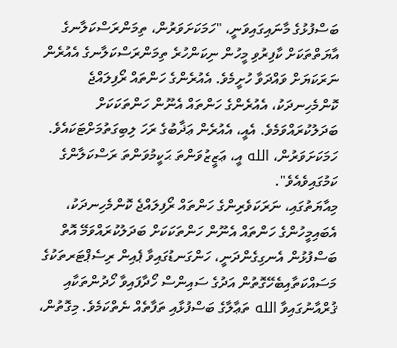ބަސްފުޅުގެ މާނައިގައިވަނީ، "ހަމަކަށަވަރުން، ތިމަންރަސްކަލާނގެ އާޔަތްތަކަށް ކާފިރުވި މީހުން ނިކަންހުރެ ތިމަންރަސްކަލާނގެ އެއުރެން ނަރަކަޔަށް ވައްދަވާ ހުށީމެވެ. އެއުރެންގެ ހަންތައް ރޯފިލައްޖެ ކޮންމެހިނދަކު، އެއުރެންގެ ހަންތައް އެނޫން ހަންތަކަކަށް ބަދަލުކުރައްވަމެވެ. އެއީ، އެއުރެން ޢަޛާބުގެ ރަހަ ލިބިގަތުމަށްޓަކައެވެ. ހަމަކަށަވަރުން، الله އީ، ޢަޒީޒުވަންތަ ޙަކީމުވަންތަ ރަސްކަލާންގެ ކަމުގައިވެއެވެ".
މިއާޔަތުގައި، ނަރަކަވެރިންގެ ހަންތައް ރޯފިލައްޖެ ކޮންމެހިނދަކު، އެބައިމީހުންގެ ހަންތައް އެނޫން ހަންތަކަކަށް ބަދަލުކުރައްވަމޭ އޮތް ބަސްފުޅުން އެނގިގެންދަނީ، ހަންގަނޑުގައިވާ ޕެއިން ރިސެޕްޓަރތަކުގެ މަސައްކަތާއިބެހޭގޮތުން އަދުގެ ސައިންސް ހޯދާފައިވާ ހޯދުންތަކާއި ޤުރްއާނުގައިވާ الله ތަޢާލާގެ ބަސްފުޅާއި ތަފާތެއް ނެތްކަމެވެ. މިގޮތުން،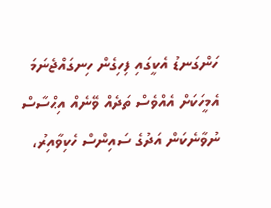ހަންގަނޑު އެކީގައި ފިހިގެން ހިނގައްޖެނަމަ އެމީހަކަށް އެއްވެސް ތަދެއް ވޭނެއް އިޙްސާސް ނުވާނެކަން އަދުގެ ސައިންސް ހެކިވާއިރު،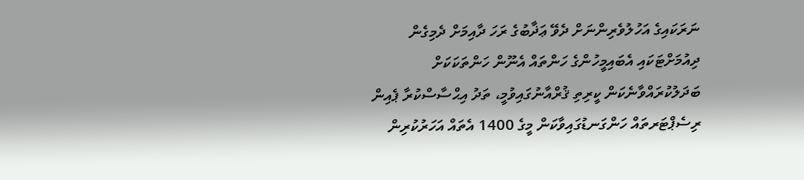ނަރަކައިގެ އަހުލުވެރިންނަށް ދެވޭ ޢަޛާބުގެ ރަހަ ދާއިމަށް ދެމިގެން ދިއުމަށްޓަކައި އެބައިމީހުންގެ ހަންތައް އެނޫން ހަންތަކަކަށް ބަދަލުކުރައްވާނެކަން ކީރިތި ޤުރްއާނުގައިވުމީ، ތަދު އިޙްސާސްކުރާ ޕެއިން ރިސެޕްޓަރތައް ހަންގަނޑުގައިވާކަން މީގެ 1400 އެތައް އަހަރުކުރިން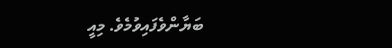ބަޔާންވެފައިވުމެވެ. މިއީ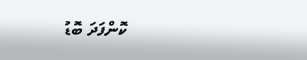ކޮންފަދަ ބޮޑު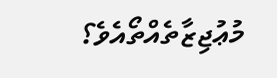މުޢުޖިޒާތެއްތޯއެވެ؟